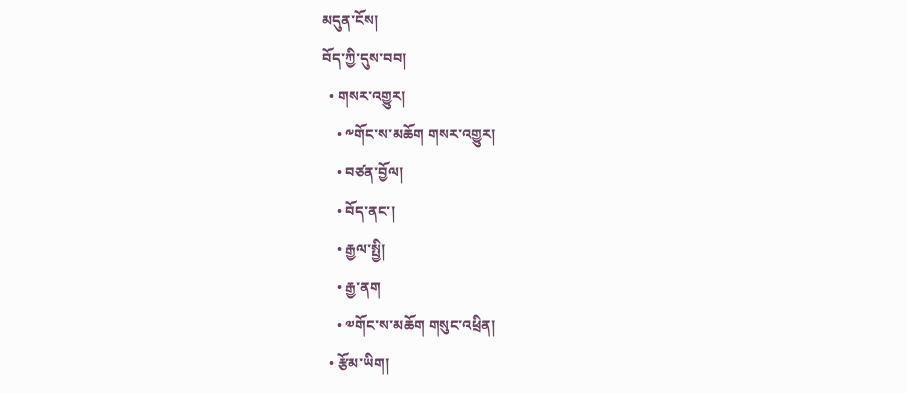མདུན་ངོས།
བོད་ཀྱི་དུས་བབ།
  • གསར་འགྱུར།
    • ༸གོང་ས་མཆོག གསར་འགྱུར།
    • བཙན་བྱོལ།
    • བོད་ནང་།
    • རྒྱལ་སྤྱི།
    • རྒྱ་ནག
    • ༧གོང་ས་མཆོག གསུང་འཕྲིན།
  • རྩོམ་ཡིག།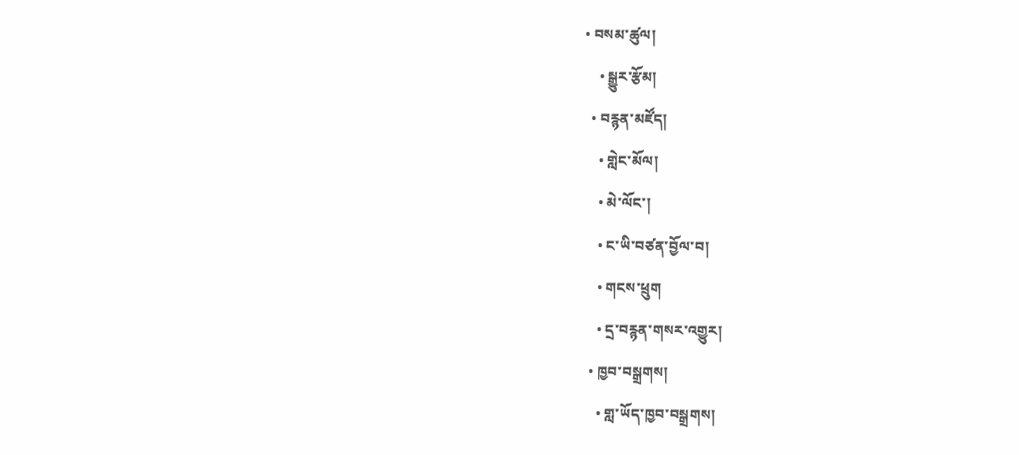• བསམ་ཚུལ།
    • སྒྱུར་རྩོམ།
  • བརྙན་མཛོད།
    • གླེང་མོལ།
    • མེ་ལོང་།
    • ང་ཡི་བཙན་བྱོལ་བ།
    • གངས་ཕྲུག
    • དྲ་བརྙན་གསར་འགྱུར།
  • ཁྱབ་བསྒྲགས།
    • གླ་ཡོད་ཁྱབ་བསྒྲགས།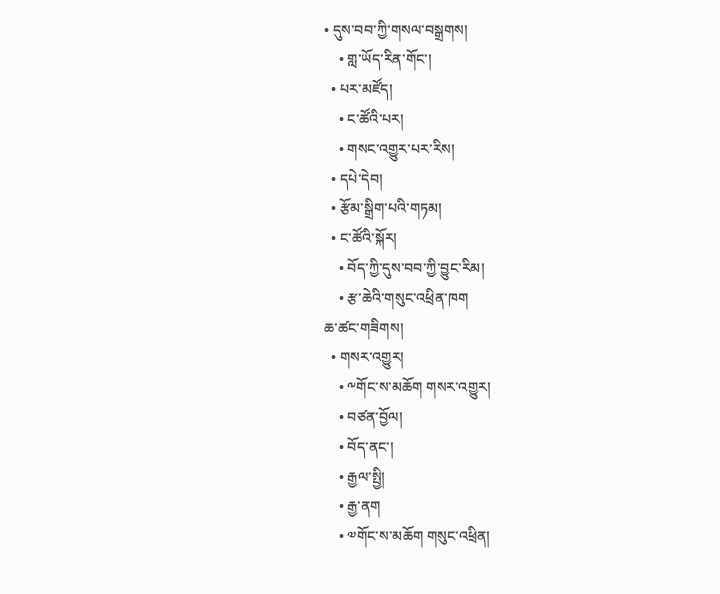• དུས་བབ་ཀྱི་གསལ་བསྒྲགས།
    • གླ་ཡོད་རིན་གོང་།
  • པར་མཛོད།
    • ང་ཚོའི་པར།
    • གསང་འགྱུར་པར་རིས།
  • དཔེ་དེབ།
  • རྩོམ་སྒྲིག་པའི་གཏམ།
  • ང་ཚོའི་སྐོར།
    • བོད་ཀྱི་དུས་བབ་ཀྱི་བྱུང་རིམ།
    • རྩ་ཆེའི་གསུང་འཕྲིན་ཁག
ཆ་ཚང་གཟིགས།
  • གསར་འགྱུར།
    • ༸གོང་ས་མཆོག གསར་འགྱུར།
    • བཙན་བྱོལ།
    • བོད་ནང་།
    • རྒྱལ་སྤྱི།
    • རྒྱ་ནག
    • ༧གོང་ས་མཆོག གསུང་འཕྲིན།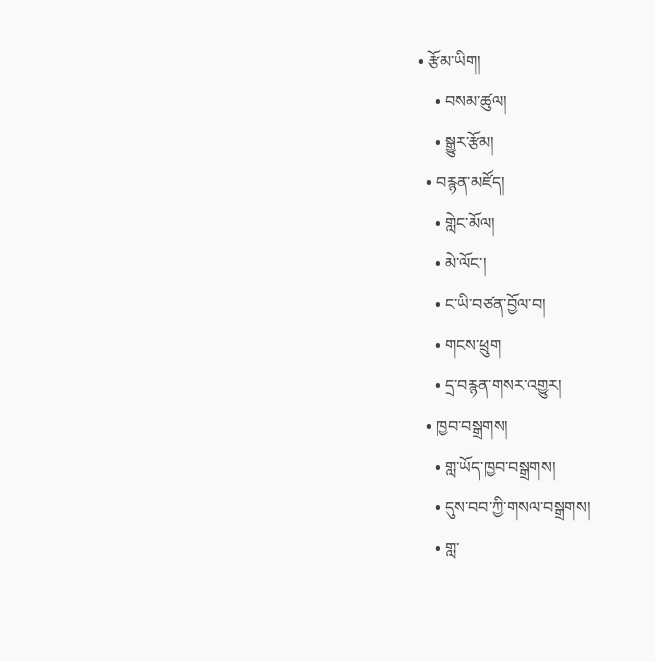• རྩོམ་ཡིག།
    • བསམ་ཚུལ།
    • སྒྱུར་རྩོམ།
  • བརྙན་མཛོད།
    • གླེང་མོལ།
    • མེ་ལོང་།
    • ང་ཡི་བཙན་བྱོལ་བ།
    • གངས་ཕྲུག
    • དྲ་བརྙན་གསར་འགྱུར།
  • ཁྱབ་བསྒྲགས།
    • གླ་ཡོད་ཁྱབ་བསྒྲགས།
    • དུས་བབ་ཀྱི་གསལ་བསྒྲགས།
    • གླ་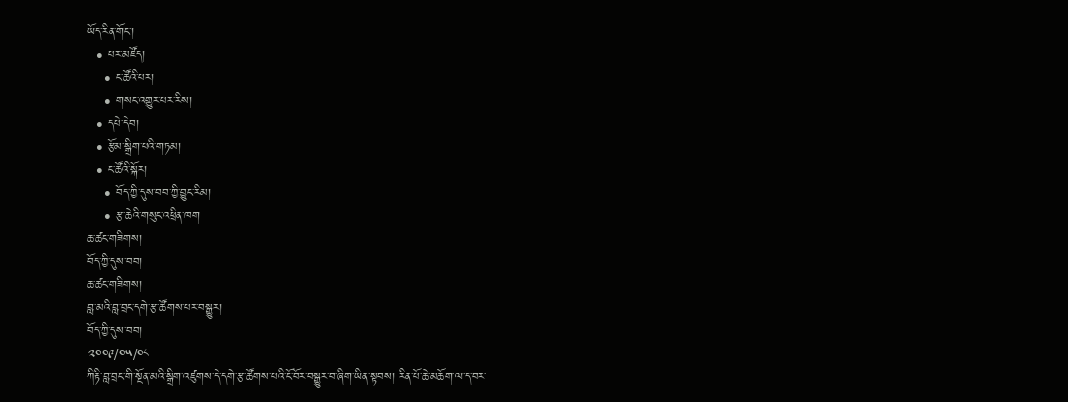ཡོད་རིན་གོང་།
  • པར་མཛོད།
    • ང་ཚོའི་པར།
    • གསང་འགྱུར་པར་རིས།
  • དཔེ་དེབ།
  • རྩོམ་སྒྲིག་པའི་གཏམ།
  • ང་ཚོའི་སྐོར།
    • བོད་ཀྱི་དུས་བབ་ཀྱི་བྱུང་རིམ།
    • རྩ་ཆེའི་གསུང་འཕྲིན་ཁག
ཆ་ཚང་གཟིགས།
བོད་ཀྱི་དུས་བབ།
ཆ་ཚང་གཟིགས།
བླ་མའི་བླ་བྲང་དགེ་རྩ་ཚོགས་པར་བསྒྱུར།
བོད་ཀྱི་དུས་བབ།
༢༠༠༩/༠༥/༠༨
ཀིརྟི་བླ་བྲང་གི་སྔོན་མའི་སྒྲིག་འཛུགས་དེ་དགེ་རྩ་ཚོགས་པའི་ངོ་བོར་བསྒྱུར་བ་ཞིག་ཡིན་སྟབས། རིན་པོ་ཆེ་མཆོག་ལ་ད་བར་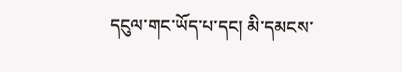དངུལ་གང་ཡོད་པ་དང། མི་དམངས་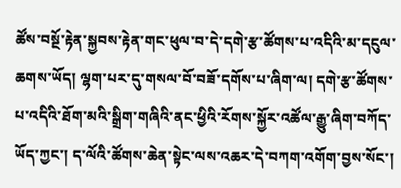ཚོས་བསྔོ་རྟེན་སྐྱབས་རྟེན་གང་ཕུལ་བ་དེ་དགེ་རྩ་ཚོགས་པ་འདིའི་མ་དངུལ་ཆགས་ཡོད། ལྷག་པར་དུ་གསལ་བོ་བཟོ་དགོས་པ་ཞིག་ལ། དགེ་རྩ་ཚོགས་པ་འདིའི་ཐོག་མའི་སྒྲིག་གཞིའི་ནང་ཕྱིའི་རོགས་སྐྱོར་འཚོལ་རྒྱུ་ཞིག་བཀོད་ཡོད་ཀྱང་། ད་ལོའི་ཚོགས་ཆེན་སྟེང་ལས་འཆར་དེ་བཀག་འགོག་བྱས་སོང་།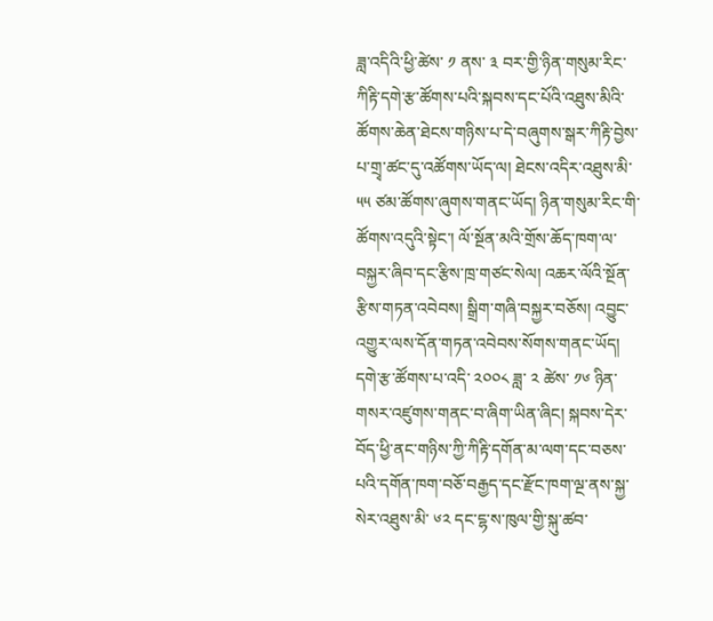ཟླ་འདིའི་ཕྱི་ཚེས་ ༡ ནས་ ༣ བར་གྱི་ཉིན་གསུམ་རིང་ཀིརྟི་དགེ་རྩ་ཚོགས་པའི་སྐབས་དང་པོའི་འཐུས་མིའི་ཚོགས་ཆེན་ཐེངས་གཉིས་པ་དེ་བཞུགས་སྒར་ཀིརྟི་བྱེས་པ་གྲྭ་ཚང་དུ་འཚོགས་ཡོད་ལ། ཐེངས་འདིར་འཐུས་མི་ ༥༥ ཙམ་ཚོགས་ཞུགས་གནང་ཡོད། ཉིན་གསུམ་རིང་གི་ཚོགས་འདུའི་སྟེང་། ལོ་སྔོན་མའི་གྲོས་ཆོད་ཁག་ལ་བསྐྱར་ཞིབ་དང་རྩིས་ཁྲ་གཙང་སེལ། འཆར་ལོའི་སྔོན་རྩིས་གཏན་འབེབས། སྒྲིག་གཞི་བསྐྱར་བཅོས། འབྱུང་འགྱུར་ལས་དོན་གཏན་འབེབས་སོགས་གནང་ཡོད། དགེ་རྩ་ཚོགས་པ་འདི་ ༢༠༠༨ ཟླ་ ༢ ཚེས་ ༡༦ ཉིན་གསར་འཛུགས་གནང་བ་ཞིག་ཡིན་ཞིང། སྐབས་དེར་བོད་ཕྱི་ནང་གཉིས་ཀྱི་ཀིརྟི་དགོན་མ་ལག་དང་བཅས་པའི་དགོན་ཁག་བཅོ་བརྒྱད་དང་རྫོང་ཁག་ལྔ་ནས་སྐྱ་སེར་འཐུས་མི་ ༦༢ དང་ངྷ་ས་ཁུལ་གྱི་སྐུ་ཚབ་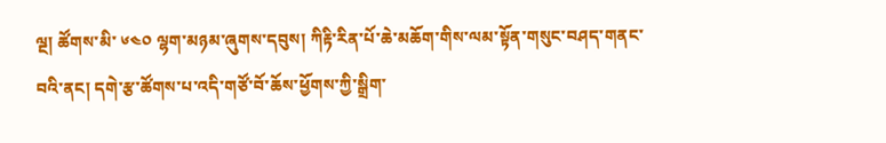ལྔ། ཚོགས་མི་ ༦༤༠ ལྷག་མཉམ་ཞུགས་དབུས། ཀིརྟི་རིན་པོ་ཆེ་མཆོག་གིས་ལམ་སྟོན་གསུང་བཤད་གནང་བའི་ནང། དགེ་རྩ་ཚོགས་པ་འདི་གཙོ་བོ་ཆོས་ཕྱོགས་ཀྱི་སྒྲིག་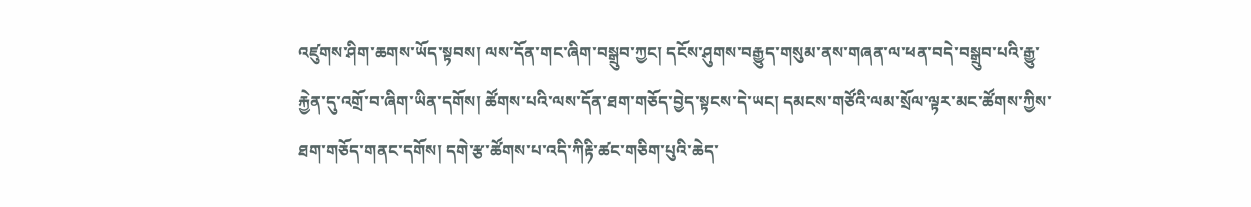འཛུགས་ཤིག་ཆགས་ཡོད་སྟབས། ལས་དོན་གང་ཞིག་བསྒྲུབ་ཀྱང། དངོས་ཤུགས་བརྒྱུད་གསུམ་ནས་གཞན་ལ་ཕན་བདེ་བསྒྲུབ་པའི་རྒྱུ་རྐྱེན་དུ་འགྲོ་བ་ཞིག་ཡིན་དགོས། ཚོགས་པའི་ལས་དོན་ཐག་གཅོད་བྱེད་སྟངས་དེ་ཡང། དམངས་གཙོའི་ལམ་སྲོལ་ལྟར་མང་ཚོགས་ཀྱིས་ཐག་གཅོད་གནང་དགོས། དགེ་རྩ་ཚོགས་པ་འདི་ཀིརྟི་ཚང་གཅིག་པུའི་ཆེད་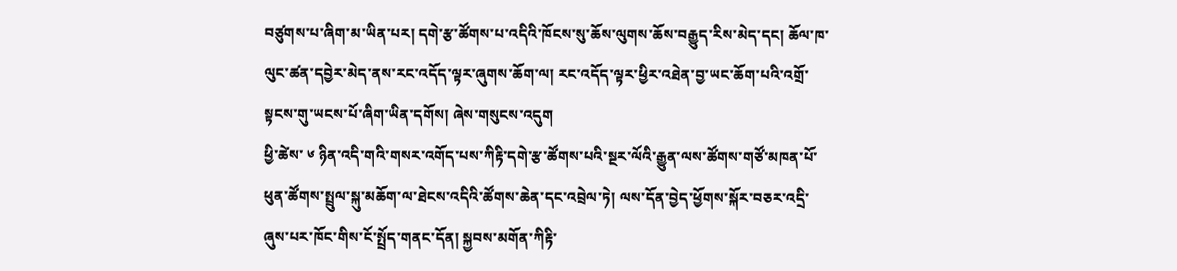བཙུགས་པ་ཞིག་མ་ཡིན་པར། དགེ་རྩ་ཚོགས་པ་འདིའི་ཁོངས་སུ་ཆོས་ལུགས་ཆོས་བརྒྱུད་རིས་མེད་དང། ཆོལ་ཁ་ལུང་ཚན་དབྱེར་མེད་ནས་རང་འདོད་ལྟར་ཞུགས་ཆོག་ལ། རང་འདོད་ལྟར་ཕྱིར་འཐེན་བྱ་ཡང་ཆོག་པའི་འགྲོ་སྟངས་གུ་ཡངས་པོ་ཞིག་ཡིན་དགོས། ཞེས་གསུངས་འདུག
ཕྱི་ཚེས་ ༦ ཉིན་འདི་གའི་གསར་འགོད་པས་ཀིརྟི་དགེ་རྩ་ཚོགས་པའི་སྔར་ལོའི་རྒྱུན་ལས་ཚོགས་གཙོ་མཁན་པོ་ཕུན་ཚོགས་སྤྲུལ་སྐུ་མཆོག་ལ་ཐེངས་འདིའི་ཚོགས་ཆེན་དང་འབྲེལ་ཏེ། ལས་དོན་བྱེད་ཕྱོགས་སྐོར་བཅར་འདྲི་ཞུས་པར་ཁོང་གིས་ངོ་སྤྲོད་གནང་དོན། སྐྱབས་མགོན་ཀིརྟི་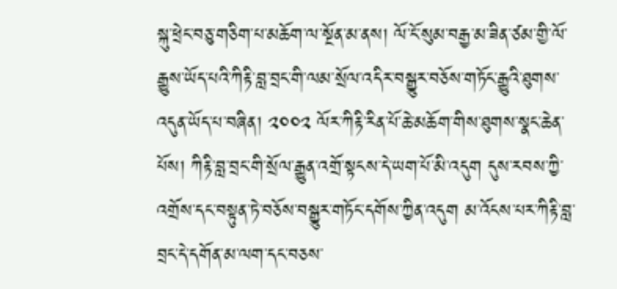སྐུ་ཕྲེང་བཅུ་གཅིག་པ་མཆོག་ལ་སྔོན་མ་ནས། ལོ་ངོ་སུམ་བརྒྱ་མ་ཟིན་ཙམ་གྱི་ལོ་རྒྱུས་ཡོད་པའི་ཀིརྟི་བླ་བྲང་གི་ལམ་སྲོལ་འདིར་བསྒྱུར་བཅོས་གཏོང་རྒྱུའི་ཐུགས་འདུན་ཡོད་པ་བཞིན། ༢༠༠༢ ལོར་ཀིརྟི་རིན་པོ་ཆེ་མཆོག་གིས་ཐུགས་སྣང་ཆེན་པོས། ཀིརྟི་བླ་བྲང་གི་སྲོལ་རྒྱུན་འགྲོ་སྟངས་དེ་ཡག་པོ་མི་འདུག དུས་རབས་ཀྱི་འགྲོས་དང་བསྟུན་ཏེ་བཅོས་བསྒྱུར་གཏོང་དགོས་ཀྱིན་འདུག མ་འོངས་པར་ཀིརྟི་བླ་བྲང་དེ་དགོན་མ་ལག་དང་བཅས་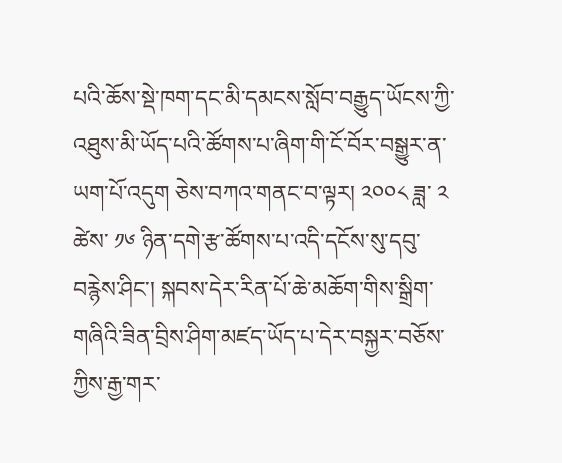པའི་ཆོས་སྡེ་ཁག་དང་མི་དམངས་སློབ་བརྒྱུད་ཡོངས་ཀྱི་འཐུས་མི་ཡོད་པའི་ཚོགས་པ་ཞིག་གི་ངོ་བོར་བསྒྱུར་ན་ཡག་པོ་འདུག ཅེས་བཀའ་གནང་བ་ལྟར། ༢༠༠༨ ཟླ་ ༢ ཚེས་ ༡༦ ཉིན་དགེ་རྩ་ཚོགས་པ་འདི་དངོས་སུ་དབུ་བརྙེས་ཤིང་། སྐབས་དེར་རིན་པོ་ཆེ་མཆོག་གིས་སྒྲིག་གཞིའི་ཟིན་བྲིས་ཤིག་མཛད་ཡོད་པ་དེར་བསྐྱར་བཅོས་ཀྱིས་རྒྱ་གར་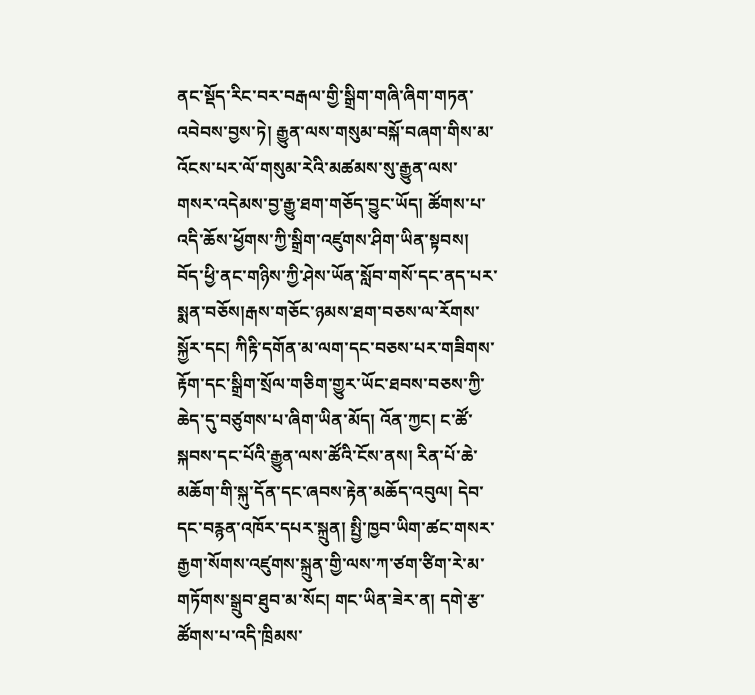ནང་སྡོད་རིང་བར་བརྒལ་གྱི་སྒྲིག་གཞི་ཞིག་གཏན་འབེབས་བྱས་ཏེ། རྒྱུན་ལས་གསུམ་བསྐོ་བཞག་གིས་མ་འོངས་པར་ལོ་གསུམ་རེའི་མཚམས་སུ་རྒྱུན་ལས་གསར་འདེམས་བྱ་རྒྱུ་ཐག་གཅོད་བྱུང་ཡོད། ཚོགས་པ་འདི་ཆོས་ཕྱོགས་ཀྱི་སྒྲིག་འཛུགས་ཤིག་ཡིན་སྟབས། བོད་ཕྱི་ནང་གཉིས་ཀྱི་ཤེས་ཡོན་སློབ་གསོ་དང་ནད་པར་སྨན་བཅོས།རྒས་གཅོང་ཉམས་ཐག་བཅས་ལ་རོགས་སྐྱོར་དང། ཀིརྟི་དགོན་མ་ལག་དང་བཅས་པར་གཟིགས་རྟོག་དང་སྒྲིག་སྲོལ་གཅིག་གྱུར་ཡོང་ཐབས་བཅས་ཀྱི་ཆེད་དུ་བཙུགས་པ་ཞིག་ཡིན་མོད། འོན་ཀྱང། ང་ཚོ་སྐབས་དང་པོའི་རྒྱུན་ལས་ཚོའི་ངོས་ནས། རིན་པོ་ཆེ་མཆོག་གི་སྐུ་དོན་དང་ཞབས་རྟེན་མཆོད་འབུལ། དེབ་དང་བརྙན་འཁོར་དཔར་སྐྲུན། སྤྱི་ཁྱབ་ཡིག་ཚང་གསར་རྒྱག་སོགས་འཛུགས་སྐྲུན་གྱི་ལས་ཀ་ཙག་ཙིག་རེ་མ་གཏོགས་སྒྲུབ་ཐུབ་མ་སོང། གང་ཡིན་ཟེར་ན། དགེ་རྩ་ཚོགས་པ་འདི་ཁྲིམས་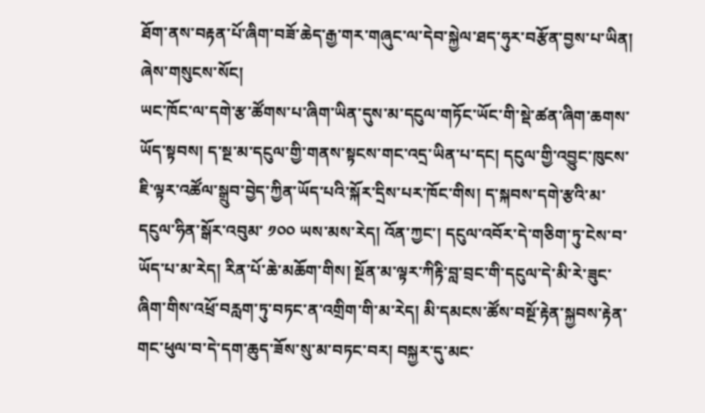ཐོག་ནས་བརྟན་པོ་ཞིག་བཟོ་ཆེད་རྒྱ་གར་གཞུང་ལ་དེབ་སྐྱེལ་ཐད་ཧུར་བརྩོན་བྱས་པ་ཡིན། ཞེས་གསུངས་སོང།
ཡང་ཁོང་ལ་དགེ་རྩ་ཚོགས་པ་ཞིག་ཡིན་དུས་མ་དངུལ་གཏོང་ཡོང་གི་སྡེ་ཚན་ཞིག་ཆགས་ཡོད་སྟབས། ད་སྔ་མ་དངུལ་གྱི་གནས་སྟངས་གང་འདྲ་ཡིན་པ་དང། དངུལ་གྱི་འབྱུང་ཁུངས་ཇི་ལྟར་འཚོལ་སྒྲུབ་བྱེད་ཀྱིན་ཡོད་པའི་སྐོར་དྲིས་པར་ཁོང་གིས། ད་སྐབས་དགེ་རྩའི་མ་དངུལ་ཧིན་སྒོར་འབུམ་ ༡༠༠ ཡས་མས་རེད། འོན་ཀྱང་། དངུལ་འབོར་དེ་གཅིག་ཏུ་ངེས་བ་ཡོད་པ་མ་རེད། རིན་པོ་ཆེ་མཆོག་གིས། སྔོན་མ་ལྟར་ཀིརྟི་བླ་བྲང་གི་དངུལ་དེ་མི་རེ་ཟུང་ཞིག་གིས་འཕྲོ་བརླག་ཏུ་བཏང་ན་འགྲིག་གི་མ་རེད། མི་དམངས་ཚོས་བསྔོ་རྟེན་སྐྱབས་རྟེན་གང་ཕུལ་བ་དེ་དག་ཆུད་ཟོས་སུ་མ་བཏང་བར། བསྐྱར་དུ་མང་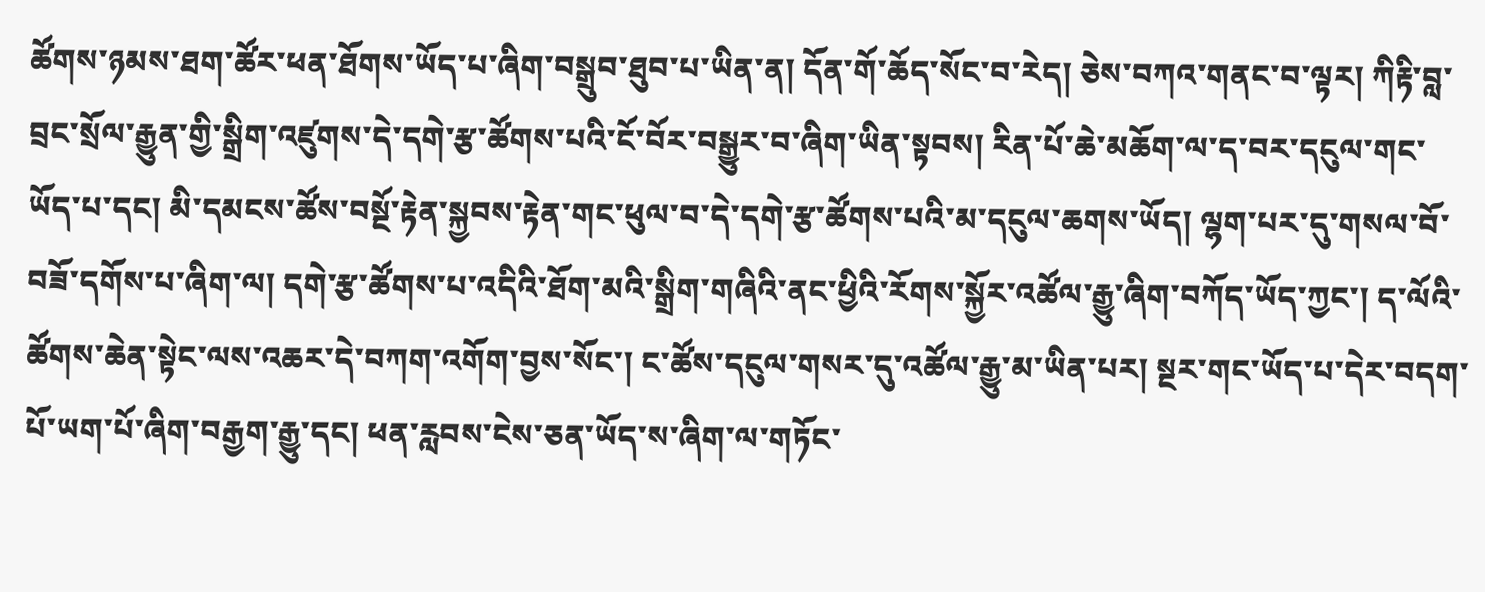ཚོགས་ཉམས་ཐག་ཚོར་ཕན་ཐོགས་ཡོད་པ་ཞིག་བསྒྲུབ་ཐུབ་པ་ཡིན་ན། དོན་གོ་ཆོད་སོང་བ་རེད། ཅེས་བཀའ་གནང་བ་ལྟར། ཀིརྟི་བླ་བྲང་སྲོལ་རྒྱུན་གྱི་སྒྲིག་འཛུགས་དེ་དགེ་རྩ་ཚོགས་པའི་ངོ་བོར་བསྒྱུར་བ་ཞིག་ཡིན་སྟབས། རིན་པོ་ཆེ་མཆོག་ལ་ད་བར་དངུལ་གང་ཡོད་པ་དང། མི་དམངས་ཚོས་བསྔོ་རྟེན་སྐྱབས་རྟེན་གང་ཕུལ་བ་དེ་དགེ་རྩ་ཚོགས་པའི་མ་དངུལ་ཆགས་ཡོད། ལྷག་པར་དུ་གསལ་བོ་བཟོ་དགོས་པ་ཞིག་ལ། དགེ་རྩ་ཚོགས་པ་འདིའི་ཐོག་མའི་སྒྲིག་གཞིའི་ནང་ཕྱིའི་རོགས་སྐྱོར་འཚོལ་རྒྱུ་ཞིག་བཀོད་ཡོད་ཀྱང་། ད་ལོའི་ཚོགས་ཆེན་སྟེང་ལས་འཆར་དེ་བཀག་འགོག་བྱས་སོང་། ང་ཚོས་དངུལ་གསར་དུ་འཚོལ་རྒྱུ་མ་ཡིན་པར། སྔར་གང་ཡོད་པ་དེར་བདག་པོ་ཡག་པོ་ཞིག་བརྒྱག་རྒྱུ་དང། ཕན་རླབས་ངེས་ཅན་ཡོད་ས་ཞིག་ལ་གཏོང་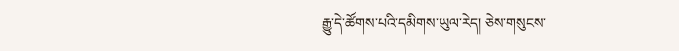རྒྱུ་དེ་ཚོགས་པའི་དམིགས་ཡུལ་རེད། ཅེས་གསུངས་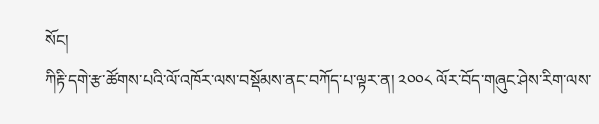སོང།
ཀིརྟི་དགེ་རྩ་ཚོགས་པའི་ལོ་འཁོར་ལས་བསྡོམས་ནང་བཀོད་པ་ལྟར་ན། ༢༠༠༨ ལོར་བོད་གཞུང་ཤེས་རིག་ལས་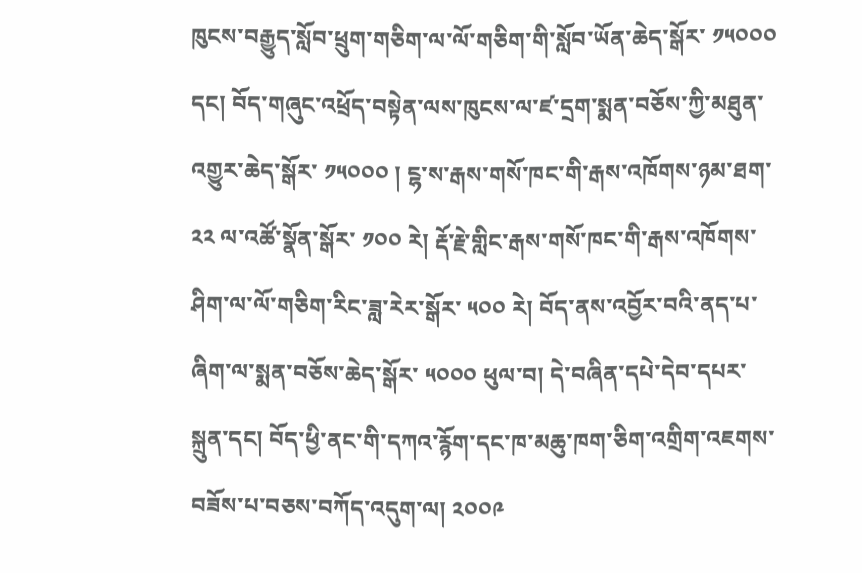ཁུངས་བརྒྱུད་སློབ་ཕྲུག་གཅིག་ལ་ལོ་གཅིག་གི་སློབ་ཡོན་ཆེད་སྒོར་ ༡༥༠༠༠ དང། བོད་གཞུང་འཕྲོད་བསྟེན་ལས་ཁུངས་ལ་ཛ་དྲག་སྨན་བཅོས་ཀྱི་མཐུན་འགྱུར་ཆེད་སྒོར་ ༡༥༠༠༠ ། ངྷ་ས་རྒས་གསོ་ཁང་གི་རྒས་འཁོགས་ཉམ་ཐག་ ༢༢ ལ་འཚོ་སྣོན་སྒོར་ ༡༠༠ རེ། རྡོ་རྗེ་གླིང་རྒས་གསོ་ཁང་གི་རྒས་འཁོགས་ཤིག་ལ་ལོ་གཅིག་རིང་ཟླ་རེར་སྒོར་ ༥༠༠ རེ། བོད་ནས་འབྱོར་བའི་ནད་པ་ཞིག་ལ་སྨན་བཅོས་ཆེད་སྒོར་ ༥༠༠༠ ཕུལ་བ། དེ་བཞིན་དཔེ་དེབ་དཔར་སྐྲུན་དང། བོད་ཕྱི་ནང་གི་དཀའ་རྙོག་དང་ཁ་མཆུ་ཁག་ཅིག་འགྲིག་འཇགས་བཟོས་པ་བཅས་བཀོད་འདུག་ལ། ༢༠༠༩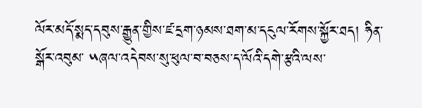ལོར་མདོ་སྨད་དབུས་རྒྱུན་གྱིས་ཛ་དྲག་ཉམས་ཐག་མ་དངུལ་རོགས་སྐྱོར་ཐད། ཧིན་སྒོར་འབུམ་ ༥ཞལ་འདེབས་སུ་ཕུལ་བ་བཅས་ད་ལོའི་དགེ་རྩའི་ལས་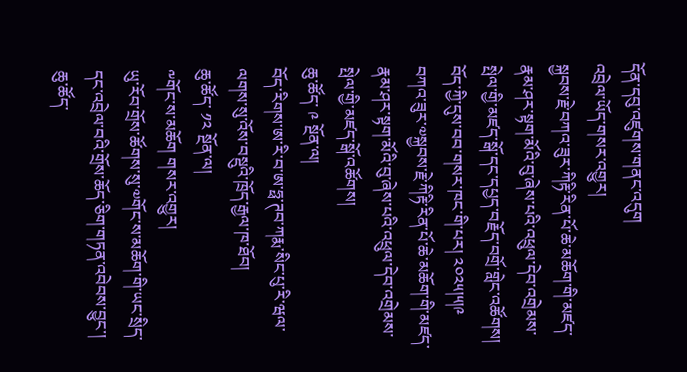དོན་དབུ་འཛུགས་གནང་འདུག
འབྲེལ་ཡོད་གསར་འགྱུར།
སྐྱབས་རྗེ་བཀའ་ཟུར་ཀིརྟི་རིན་པོ་ཆེ་མཆོག་གི་མཛད་རྣམ་ཤར་སྟག་མོའི་བུ་ཞེས་པའི་འཕྲུལ་དེབ་འགྲེམས་སྤེལ་གྱི་མཛད་སྒོ་དང་དཔྱད་བརྗོད་བགྲོ་གླེང་འཚོགས། བོད་ཀྱི་དུས་བབ་གསར་ཁང་གི་པར། ༢༠༢༥།༥།༩
བཀའ་ཟུར་༧སྐྱབས་རྗེ་ཀིརྟི་རིན་པོ་ཆེ་མཆོག་གི་མཛད་རྣམ་ཤར་སྟག་མོའི་བུ་ཞེས་པའི་འཕྲུལ་དེབ་འགྲེམས་སྤེལ་གྱི་མཛད་སྒོ་འཚོགས།
ཆུ་ཚོད་ ༩ སྔོན་ལ།
བོད་རིགས་ཨ་རི་བ་ཨ་ཧྥ་ཊབ་ཀརྨ་སིང་པུ་རི་ཝལ་ལགས་སུ་འོས་བསྡུའི་ཁྲོད་རྒྱལ་ཁ་ཐོབ།
ཆུ་ཚོད་ ༡༢ སྔོན་ལ།
༸གོང་ས་མཆོག གསར་འགྱུར།
ཡུ་རོབ་གྲོས་ཚོགས་སུ་༧གོང་ས་མཆོག་གི་ཡང་སྲིད་དང་འབྲེལ་བའི་གྲོས་ཆོད་ཅིག་གཏན་འབེབས་བྱུང་།
ཆུ་ཚོད་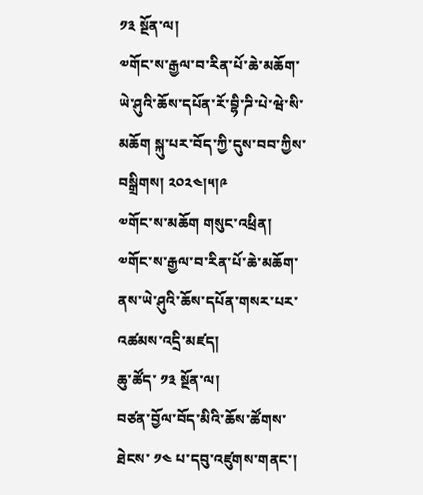༡༣ སྔོན་ལ།
༧གོང་ས་རྒྱལ་བ་རིན་པོ་ཆེ་མཆོག་ཡེ་ཤུའི་ཆོས་དཔོན་རོ་བྷི་ཌི་པེ་ཝེ་སི་མཆོག སྐུ་པར་བོད་ཀྱི་དུས་བབ་ཀྱིས་བསྒྲིགས། ༢༠༢༤།༥།༩
༧གོང་ས་མཆོག གསུང་འཕྲིན།
༧གོང་ས་རྒྱལ་བ་རིན་པོ་ཆེ་མཆོག་ནས་ཡེ་ཤུའི་ཆོས་དཔོན་གསར་པར་འཚམས་འདྲི་མཛད།
ཆུ་ཚོད་ ༡༣ སྔོན་ལ།
བཙན་བྱོལ་བོད་མིའི་ཆོས་ཚོགས་ཐེངས་ ༡༤ པ་དབུ་འཛུགས་གནང་།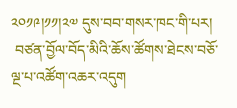༢༠༡༩།༡༡།༢༧ དུས་བབ་གསར་ཁང་གི་པར།
 བཙན་བྱོལ་བོད་མིའི་ཆོས་ཚོགས་ཐེངས་བཅོ་ལྔ་པ་འཚོག་འཆར་འདུག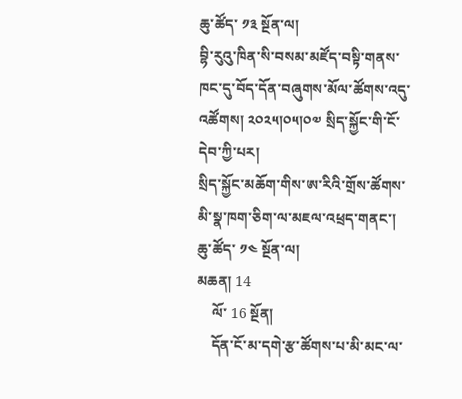ཆུ་ཚོད་ ༡༣ སྔོན་ལ།
བྷི་རུའུ་ཁིན་སི་བསམ་མཛོད་བསྟི་གནས་ཁང་དུ་བོད་དོན་བཞུགས་མོལ་ཚོགས་འདུ་འཚོགས། ༢༠༢༥།༠༥།༠༧ སྲིད་སྐྱོང་གི་ངོ་དེབ་ཀྱི་པར།
སྲིད་སྐྱོང་མཆོག་གིས་ཨ་རིའི་གྲོས་ཚོགས་མི་སྣ་ཁག་ཅིག་ལ་མཇལ་འཕྲད་གནང་།
ཆུ་ཚོད་ ༡༤ སྔོན་ལ།
མཆན། 14
    ལོ་ 16 སྔོན།
    དོན་ངོ་མ་དགེ་རྩ་ཚོགས་པ་མི་མང་ལ་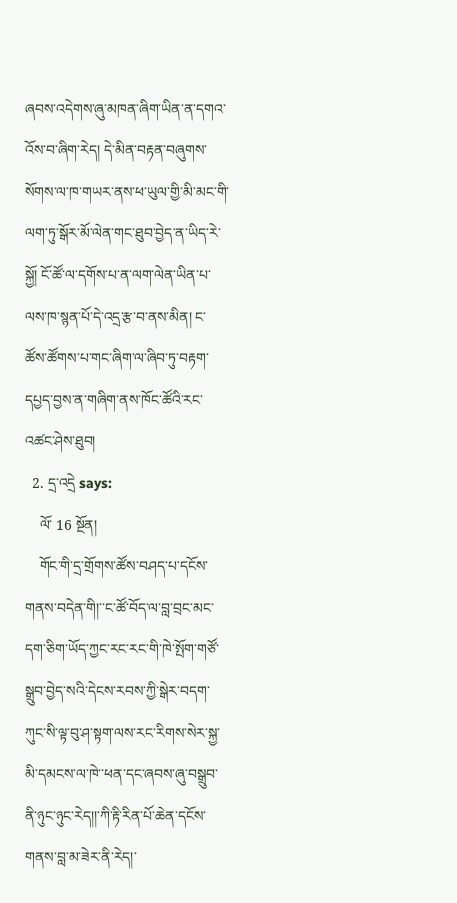ཞབས་འདེགས་ཞུ་མཁན་ཞིག་ཡིན་ན་དགའ་འོས་བ་ཞིག་རེད། དེ་མིན་བརྟན་བཞུགས་སོགས་ལ་ཁ་གཡར་ནས་ཕ་ཡུལ་གྱི་མི་མང་གི་ལག་ཏུ་སྒོར་མོ་ལེན་གང་ཐུབ་བྱེད་ན་ཡིད་རེ་སྐྱོ། ངོ་ཚོ་ལ་དགོས་པ་ན་ལག་ལེན་ཡིན་པ་ལས་ཁ་སྙན་པོ་དེ་འདྲ་རྩ་བ་ནས་མིན། ང་ཚོས་ཚོགས་པ་གང་ཞིག་ལ་ཞིབ་ཏུ་བརྟག་དཔྱད་བྱས་ན་གཞིག་ནས་ཁོང་ཚོའི་རང་འཚང་ཤེས་ཐུབ།
  2. དྲ་འདྲེ says:
    ལོ་ 16 སྔོན།
    གོང་གི་དྲ་གྲོགས་ཚོས་བཤད་པ་དངོས་གནས་བདེན་གི།་་ང་ཚོ་བོད་ལ་བླ་བྲང་མང་དག་ཅིག་ཡོད་ཀྱང་རང་རང་གི་ཁེ་སྤོག་གཙོ་སྒྲུབ་བྱེད་སའི་དེངས་རབས་ཀྱི་སྒེར་བདག་ཀུང་སི་ལྟ་བུ་ཤ་སྟག་ལས་རང་རིགས་སེར་སྐྱ་མི་དམངས་ལ་ཁེ་་ཕན་དང་ཞབས་ཞུ་བསྒྲུབ་ནི་ཉུང་ཉུང་རེད།།་ཀི་རྟི་རིན་པོ་ཆེན་དངོས་གནས་བླ་མ་ཟེར་ནི་རེད།་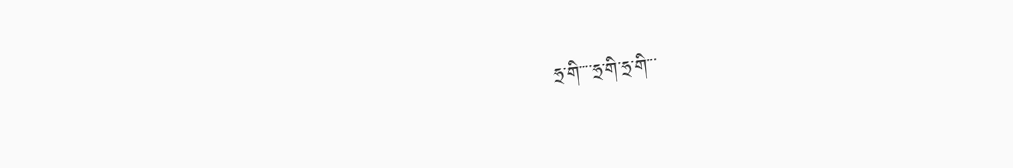ཧྲ་གི་་་་ཧྲ་གི་ཧྲ་གི་་་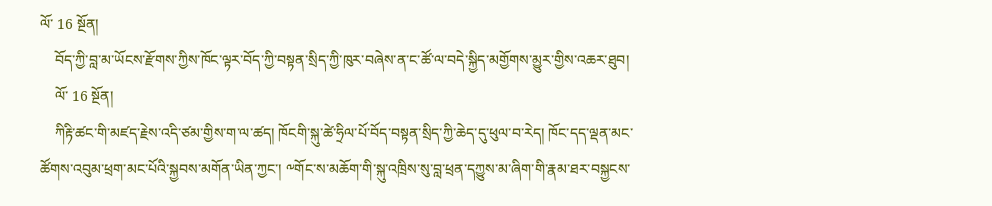ལོ་ 16 སྔོན།
    བོད་ཀྱི་བླ་མ་ཡོངས་རྫོགས་ཀྱིས་ཁོང་ལྟར་བོད་ཀྱི་བསྟན་སྲིད་ཀྱི་ཁུར་བཞེས་ན་ང་ཚོ་ལ་བདེ་སྐྱིད་མགྱོགས་མྱུར་གྱིས་འཆར་ཐུབ།
    ལོ་ 16 སྔོན།
    ཀིརྟི་ཚང་གི་མཛད་རྗེས་འདི་ཙམ་གྱིས་ག་ལ་ཚད། ཁོངགི་སྐུ་ཚེ་ཧྲིལ་པོ་བོད་བསྟན་སྲིད་ཀྱི་ཆེད་དུ་ཕུལ་བ་རེད། ཁོང་དད་ལྡན་མང་ཚོགས་འབུམ་ཕྲག་མང་པོའི་སྐྱབས་མགོན་ཡིན་ཀྱང་། ༸གོང་ས་མཆོག་གི་སྐུ་འཁྲིས་སུ་བླ་ཕྲན་དཀྱུས་མ་ཞིག་གི་རྣམ་ཐར་བསྐྱངས་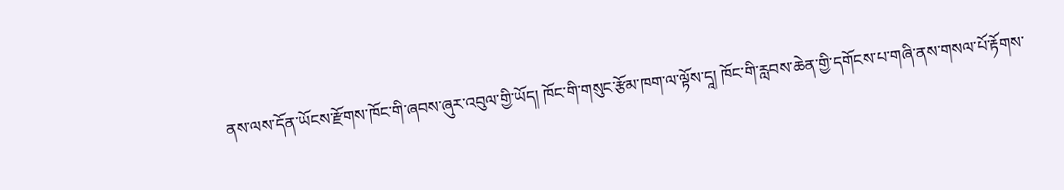ནས་ལས་དོན་ཡོངས་རྫོགས་ཁོང་གི་ཞབས་ཞུར་འབུལ་གྱི་ཡོད། ཁོང་གི་གསུང་རྩོམ་ཁག་ལ་ལྟོས་དཱ། ཁོང་གི་རླབས་ཆེན་གྱི་དགོངས་པ་གཞི་ནས་གསལ་པོ་རྟོགས་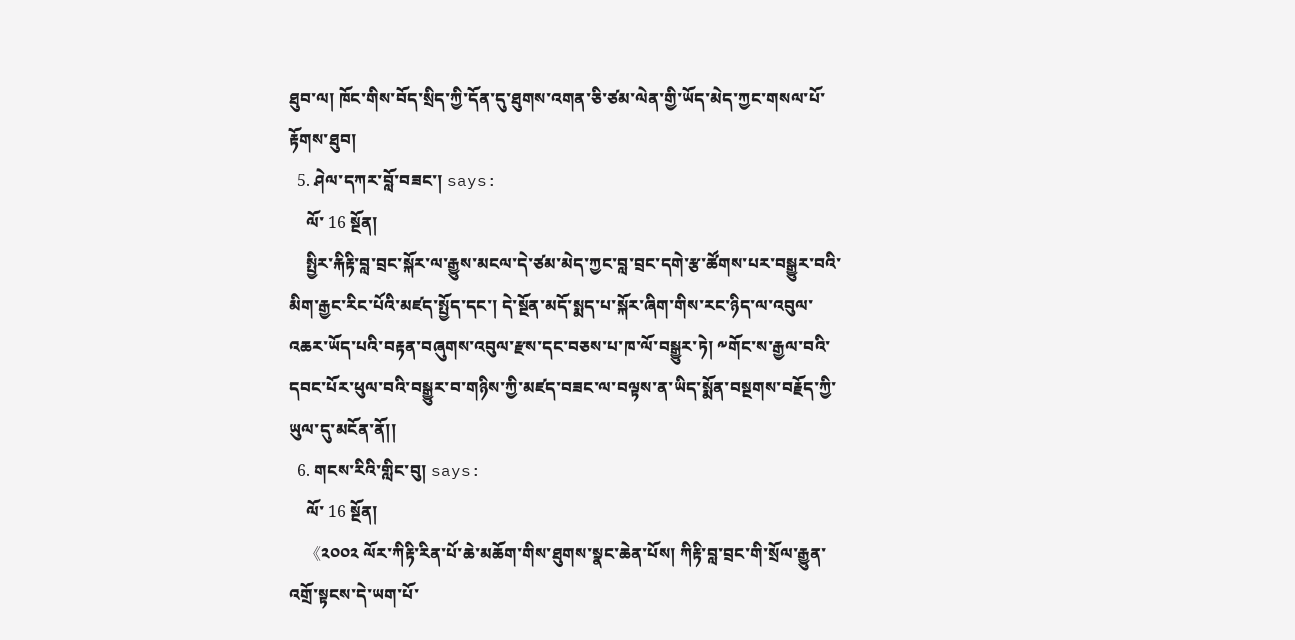ཐུབ་ལ། ཁོང་གིས་བོད་སྲིད་ཀྱི་དོན་དུ་ཐུགས་འགན་ཅི་ཙམ་ལེན་གྱི་ཡོད་མེད་ཀྱང་གསལ་པོ་རྟོགས་ཐུབ།
  5. ཤེལ་དཀར་བློ་བཟང་། says:
    ལོ་ 16 སྔོན།
    སྤྱིར་རྐིརྟི་བླ་བྲང་སྐོར་ལ་རྒྱུས་མངལ་དེ་ཙམ་མེད་ཀྱང་བླ་བྲང་དགེ་རྩ་ཚོགས་པར་བསྒྱུར་བའི་མིག་རྒྱང་རིང་པོའི་མཛད་སྤྱོད་དང་། དེ་སྔོན་མདོ་སྨད་པ་སྐོར་ཞིག་གིས་རང་ཉིད་ལ་འབུལ་འཆར་ཡོད་པའི་བརྟན་བཞུགས་འབུལ་རྫས་དང་བཅས་པ་ཁ་ལོ་བསྒྱུར་ཏེ། ༸གོང་ས་རྒྱལ་བའི་དབང་པོར་ཕུལ་བའི་བསྒྱུར་བ་གཉིས་ཀྱི་མཛད་བཟང་ལ་བལྟས་ན་ཡིད་སྨོན་བསྔགས་བརྗོད་ཀྱི་ཡུལ་དུ་མངོན་ནོ།།
  6. གངས་རིའི་གླིང་བུ། says:
    ལོ་ 16 སྔོན།
    《༢༠༠༢ ལོར་ཀིརྟི་རིན་པོ་ཆེ་མཆོག་གིས་ཐུགས་སྣང་ཆེན་པོས། ཀིརྟི་བླ་བྲང་གི་སྲོལ་རྒྱུན་འགྲོ་སྟངས་དེ་ཡག་པོ་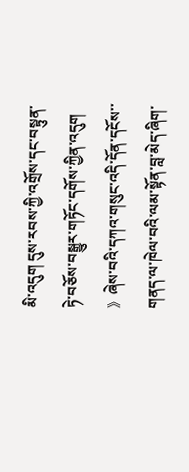མི་འདུག དུས་རབས་ཀྱི་འགྲོས་དང་བསྟུན་ཏེ་བཅོས་བསྒྱུར་གཏོང་དགོས་ཀྱིན་འདུག 》ཞེས་བའི་དཀའ་གསུང་འདི་དོན་དངོས་་གནད་ལ་ཁེལ་བའི་ལམ་སྟོན་བླ་མེད་ཞིག་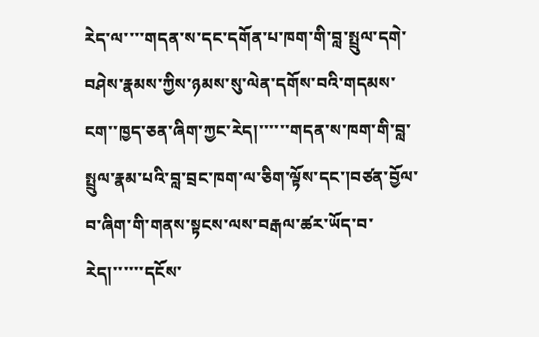རེད་ལ་་་་གདན་ས་དང་དགོན་པ་ཁག་གི་བླ་སྤྲུལ་དགེ་བཤེས་རྣམས་ཀྱིས་ཉམས་སུ་ལེན་དགོས་བའི་གདམས་ངག་་ཁྱད་ཅན་ཞིག་ཀྱང་རེད།་་་་་་གདན་ས་ཁག་གི་བླ་སྤྲུལ་རྣམ་པའི་བླ་བྲང་ཁག་ལ་ཅིག་ལྟོས་དང་།བཙན་བྱོལ་བ་ཞིག་གི་གནས་སྟངས་ལས་བརྒལ་ཚར་ཡོད་བ་རེད།་་་་་་དངོས་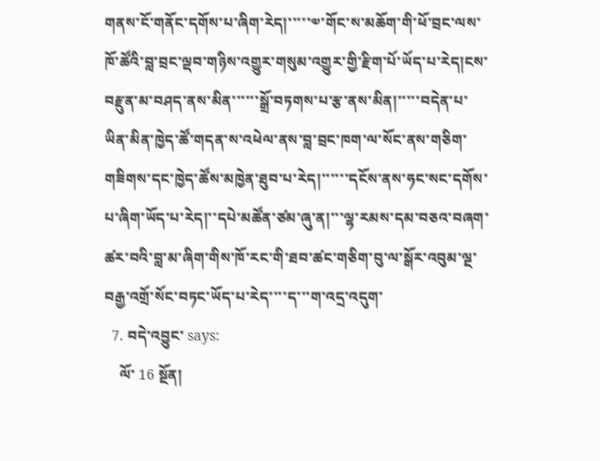གནས་ངོ་གནོང་དགོས་པ་ཞིག་རེད།་་་་་༧་གོང་ས་མཆོག་གི་ཕོ་བྲང་ལས་ཁོ་ཚོའི་བླ་བྲང་ལྡབ་གཉིས་འགྱུར་གསུམ་འགྱུར་གྱི་རྫིག་པོ་ཡོད་པ་རེད།ངས་བརྫུན་མ་བཤད་ནས་མིན་་་་་་སྒྲོ་བཏགས་པ་རྩ་ནས་མིན།་་་་་བདེན་པ་ཡིན་མིན་ཁྱེད་ཚོ་གདན་ས་འཕེལ་ནས་བླ་བྲང་ཁག་ལ་སོང་ནས་གཅིག་གཟིགས་དང་ཁྱེད་ཚོས་མཁྱེན་ཐུབ་པ་རེད།་་་་་་དངོས་ནས་ཧང་སང་དགོས་པ་ཞིག་ཡོད་པ་རེད།་་དཔེ་མཚོན་ཙམ་ཞུ་ན།་་་ལྷ་རམས་དམ་བཅའ་བཞག་ཚར་བའི་བླ་མ་ཞིག་གིས་ཁོ་རང་གི་ཐབ་ཚང་གཅིག་བུ་ལ་སྒོར་འབུམ་ལྔ་བརྒྱ་འགྲོ་སོང་བཏང་ཡོད་པ་རེད་་་་ད་་་ག་འདྲ་འདུག་
  7. བདེ་འབྱུང་ says:
    ལོ་ 16 སྔོན།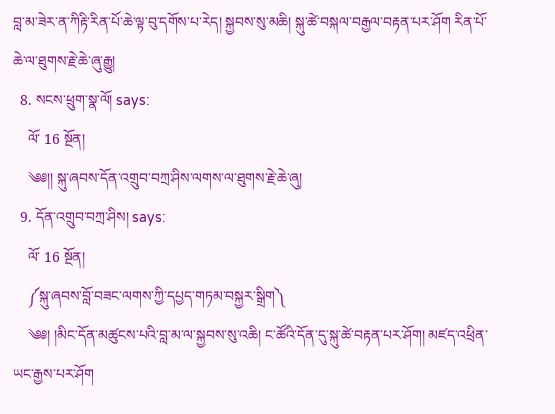བླ་མ་ཟེར་ན་ཀིརྟི་རིན་པོ་ཆེ་ལྟ་བུ་དགོས་པ་རེད། སྐྱབས་སུ་མཆི། སྐུ་ཚེ་བསྐལ་བརྒྱལ་བརྟན་པར་ཤོག རིན་པོ་ཆེ་ལ་ཐུགས་རྗེ་ཆེ་ཞུ་རྒྱུ།
  8. སངས་ཕྲུག་སྣ་ལོ། says:
    ལོ་ 16 སྔོན།
    ༄༅།། སྐུ་ཞབས་དོན་འགྲུབ་བཀྲ་ཤིས་ལགས་ལ་ཐུགས་རྗེ་ཆེ་ཞུ།
  9. དོན་འགྲུབ་བཀྲ་ཤིས། says:
    ལོ་ 16 སྔོན།
    ༼སྐུ་ཞབས་བློ་བཟང་ལགས་ཀྱི་དཔྱད་གཏམ་བསྐྱར་སྒྲིག༽
    ༄༅། །མིང་དོན་མཚུངས་པའི་བླ་མ་ལ་སྐྱབས་སུ་འཆི། ང་ཚོའི་དོན་དུ་སྐུ་ཚེ་བརྟན་པར་ཤོག། མཛད་འཕྲིན་ཡང་རྒྱས་པར་ཤོག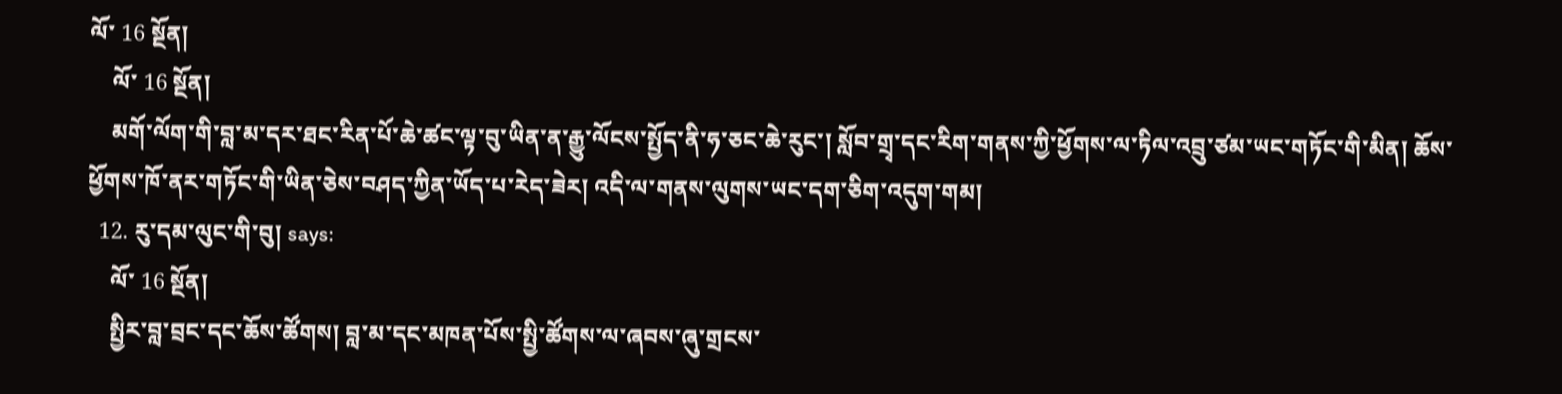ལོ་ 16 སྔོན།
    ལོ་ 16 སྔོན།
    མགོ་ལོག་གི་བླ་མ་དར་ཐང་རིན་པོ་ཆེ་ཚང་ལྟ་བུ་ཡིན་ན་རྒྱུ་ལོངས་སྤྱོད་ནི་ཧ་ཅང་ཆེ་རུང་། སློབ་གྲྭ་དང་རིག་གནས་ཀྱི་ཕྱོགས་ལ་ཏིལ་འབྲུ་ཙམ་ཡང་གཏོང་གི་མིན། ཆོས་ཕྱོགས་ཁོ་ནར་གཏོང་གི་ཡིན་ཅེས་བཤད་ཀྱིན་ཡོད་པ་རེད་ཟེར། འདི་ལ་གནས་ལུགས་ཡང་དག་ཅིག་འདུག་གམ།
  12. རུ་དམ་ལུང་གི་བུ། says:
    ལོ་ 16 སྔོན།
    སྤྱིར་བླ་བྲང་དང་ཆོས་ཚོགས། བླ་མ་དང་མཁན་པོས་སྤྱི་ཚོགས་ལ་ཞབས་ཞུ་གྲངས་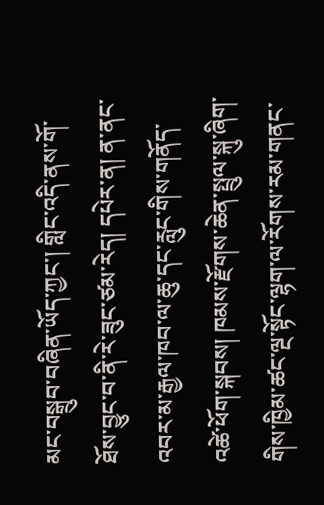མང་བསྒྲུབ་བཞིན་ཡོད་ཀྱང་། གླིང་འདི་ནས་གོ་ཐོས་བྱུང་བ་ནི་རེ་ཟུང་ཙམ་རེད། དཔེར་ན། ན་ནང་འབར་མ་རྒྱལ་ཁབ་ལ་ཆུ་དང་རླུང་གིས་གནོད་འཚེ་ཕོག་སྐབས། ཁམས་རྫོགས་ཆེན་སྤྲུལ་སྐུ་ཞིག་གིས་ཁྱིམ་ཚང་ལྔ་སྟོང་ལྷག་ལ་རོགས་རམ་གནང་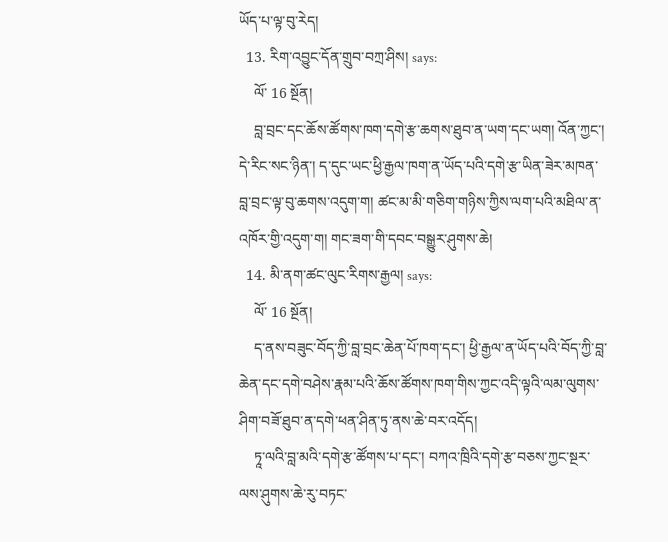ཡོད་པ་ལྟ་བུ་རེད།
  13. རིག་འབྱུང་དོན་གྲུབ་བཀྲ་ཤིས། says:
    ལོ་ 16 སྔོན།
    བླ་བྲང་དང་ཆོས་ཚོགས་ཁག་དགེ་རྩ་ཆགས་ཐུབ་ན་ཡག་དང་ཡག། འོན་ཀྱང་། དེ་རིང་སང་ཉིན་། ད་དུང་ཡང་ཕྱི་རྒྱལ་ཁག་ན་ཡོད་པའི་དགེ་རྩ་ཡིན་ཟེར་མཁན་བླ་བྲང་ལྟ་བུ་ཆགས་འདུག་ག། ཚང་མ་མི་གཅིག་གཉིས་ཀྱིས་ལག་པའི་མཐིལ་ན་འཁོར་གྱི་འདུག་ག། གང་ཟག་གི་དབང་བསྒྱུར་ཤུགས་ཆེ།
  14. མི་ནག་ཚང་ལུང་རིགས་རྒྱལ། says:
    ལོ་ 16 སྔོན།
    ད་ནས་བཟུང་བོད་ཀྱི་བླ་བྲང་ཆེན་པོ་ཁག་དང་། ཕྱི་རྒྱལ་ན་ཡོད་པའི་བོད་ཀྱི་བླ་ཆེན་དང་དགེ་བཤེས་རྣམ་པའི་ཆོས་ཚོགས་ཁག་གིས་ཀྱང་འདི་ལྟའི་ལམ་ལུགས་ཤིག་བཟོ་ཐུབ་ན་དགེ་ཕན་ཤིན་ཏུ་ནས་ཆེ་བར་འདོད།
    ཏཱ་ལའི་བླ་མའི་དགེ་རྩ་ཚོགས་པ་དང་། བཀའ་ཁྲིའི་དགེ་རྩ་བཅས་ཀྱང་སྔར་ལས་ཤུགས་ཆེ་རུ་བཏང་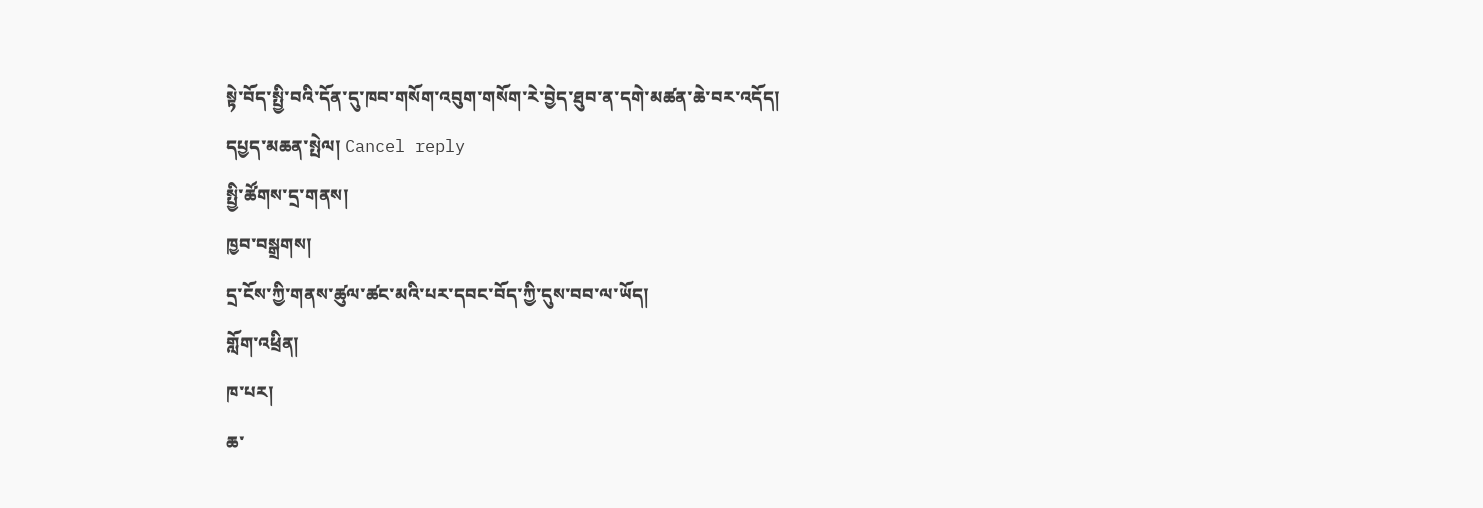སྟེ་བོད་སྤྱི་བའི་དོན་དུ་ཁབ་གསོག་འབུག་གསོག་རེ་བྱེད་ཐུབ་ན་དགེ་མཚན་ཆེ་བར་འདོད།
དཔྱད་མཆན་སྤེལ། Cancel reply
སྤྱི་ཚོགས་དྲ་གནས།
ཁྱབ་བསྒྲགས།
དྲ་ངོས་ཀྱི་གནས་ཚུལ་ཚང་མའི་པར་དབང་བོད་ཀྱི་དུས་བབ་ལ་ཡོད།
གློག་འཕྲིན།
ཁ་པར།
ཆ་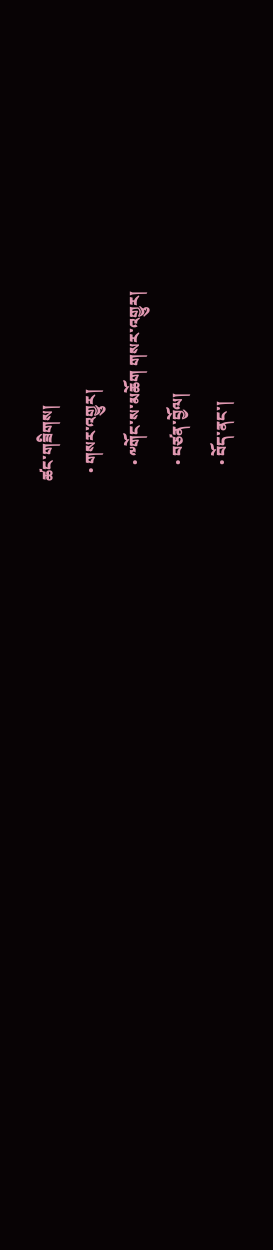ཚང་གཟིགས།
  • གསར་འགྱུར།
    • ༸གོང་ས་མཆོག གསར་འགྱུར།
    • བཙན་བྱོལ།
    • བོད་ནང་།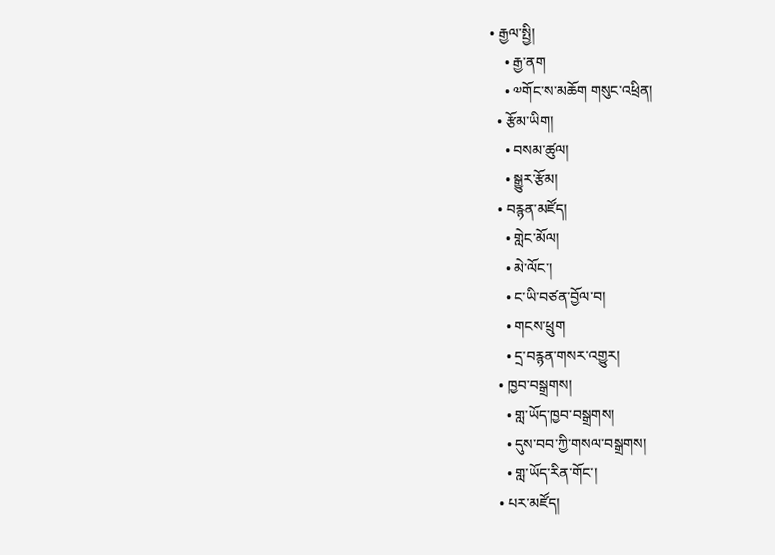• རྒྱལ་སྤྱི།
    • རྒྱ་ནག
    • ༧གོང་ས་མཆོག གསུང་འཕྲིན།
  • རྩོམ་ཡིག།
    • བསམ་ཚུལ།
    • སྒྱུར་རྩོམ།
  • བརྙན་མཛོད།
    • གླེང་མོལ།
    • མེ་ལོང་།
    • ང་ཡི་བཙན་བྱོལ་བ།
    • གངས་ཕྲུག
    • དྲ་བརྙན་གསར་འགྱུར།
  • ཁྱབ་བསྒྲགས།
    • གླ་ཡོད་ཁྱབ་བསྒྲགས།
    • དུས་བབ་ཀྱི་གསལ་བསྒྲགས།
    • གླ་ཡོད་རིན་གོང་།
  • པར་མཛོད།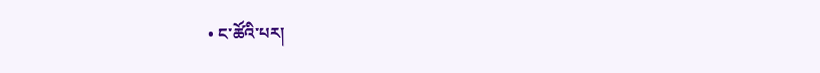• ང་ཚོའི་པར།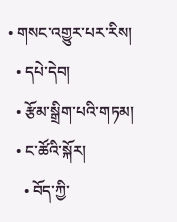• གསང་འགྱུར་པར་རིས།
  • དཔེ་དེབ།
  • རྩོམ་སྒྲིག་པའི་གཏམ།
  • ང་ཚོའི་སྐོར།
    • བོད་ཀྱི་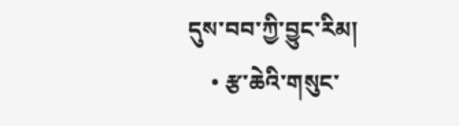དུས་བབ་ཀྱི་བྱུང་རིམ།
    • རྩ་ཆེའི་གསུང་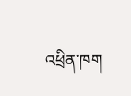འཕྲིན་ཁག